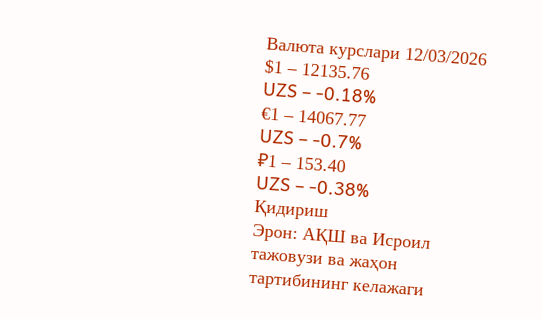Валюта курслари 12/03/2026
$1 – 12135.76
UZS – -0.18%
€1 – 14067.77
UZS – -0.7%
₽1 – 153.40
UZS – -0.38%
Қидириш
Эрон: АҚШ ва Исроил тажовузи ва жаҳон тартибининг келажаги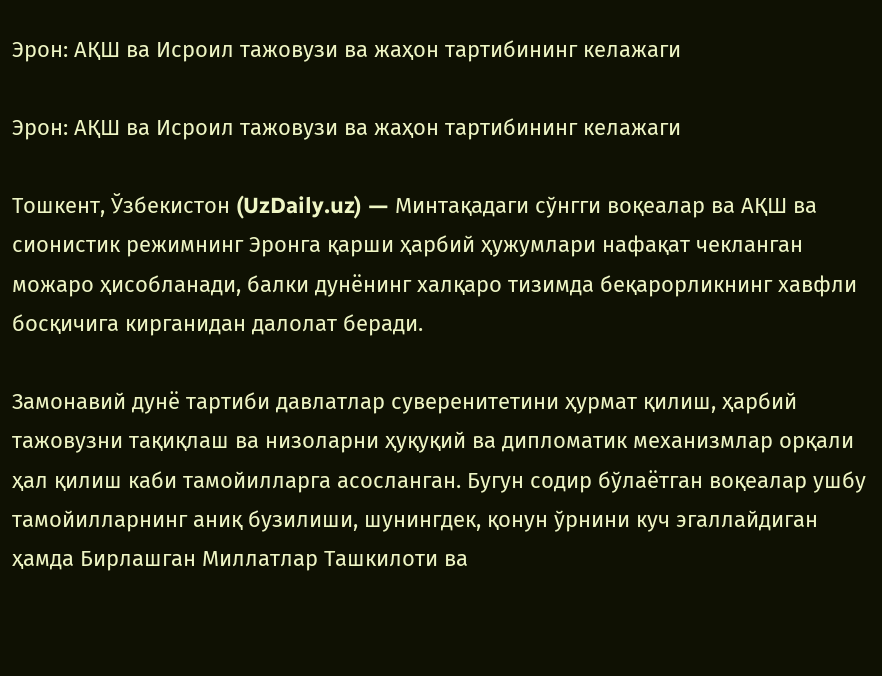Эрон: АҚШ ва Исроил тажовузи ва жаҳон тартибининг келажаги

Эрон: АҚШ ва Исроил тажовузи ва жаҳон тартибининг келажаги

Тошкент, Ўзбекистон (UzDaily.uz) — Минтақадаги сўнгги воқеалар ва АҚШ ва сионистик режимнинг Эронга қарши ҳарбий ҳужумлари нафақат чекланган можаро ҳисобланади, балки дунёнинг халқаро тизимда беқарорликнинг хавфли босқичига кирганидан далолат беради.

Замонавий дунё тартиби давлатлар суверенитетини ҳурмат қилиш, ҳарбий тажовузни тақиқлаш ва низоларни ҳуқуқий ва дипломатик механизмлар орқали ҳал қилиш каби тамойилларга асосланган. Бугун содир бўлаётган воқеалар ушбу тамойилларнинг аниқ бузилиши, шунингдек, қонун ўрнини куч эгаллайдиган ҳамда Бирлашган Миллатлар Ташкилоти ва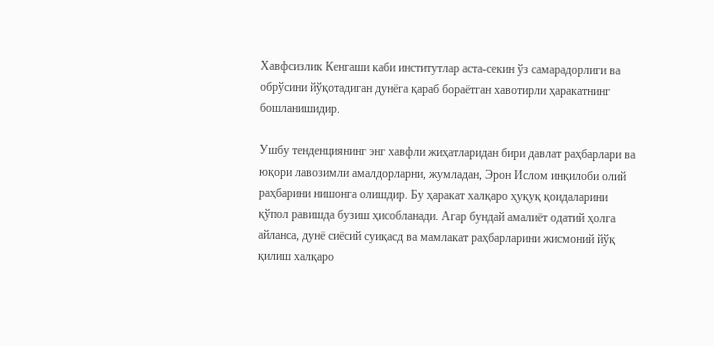Хавфсизлик Кенгаши каби институтлар аста-секин ўз самарадорлиги ва обрўсини йўқотадиган дунёга қараб бораётган хавотирли ҳаракатнинг бошланишидир.

Ушбу тенденциянинг энг хавфли жиҳатларидан бири давлат раҳбарлари ва юқори лавозимли амалдорларни, жумладан, Эрон Ислом инқилоби олий раҳбарини нишонга олишдир. Бу ҳаракат халқаро ҳуқуқ қоидаларини қўпол равишда бузиш ҳисобланади. Агар бундай амалиёт одатий ҳолга айланса, дунё сиёсий суиқасд ва мамлакат раҳбарларини жисмоний йўқ қилиш халқаро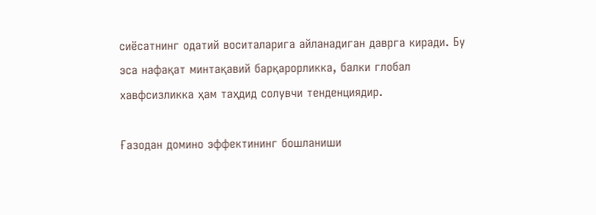сиёсатнинг одатий воситаларига айланадиган даврга киради. Бу эса нафақат минтақавий барқарорликка, балки глобал хавфсизликка ҳам таҳдид солувчи тенденциядир.

Ғазодан домино эффектининг бошланиши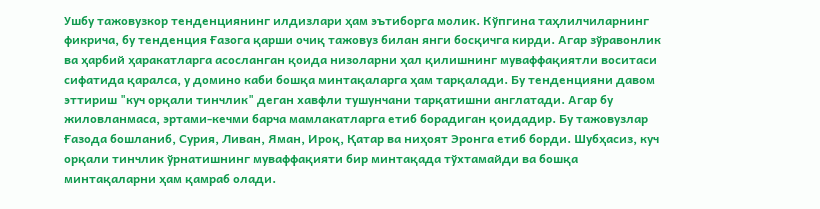Ушбу тажовузкор тенденциянинг илдизлари ҳам эътиборга молик. Кўпгина таҳлилчиларнинг фикрича, бу тенденция Ғазога қарши очиқ тажовуз билан янги босқичга кирди. Агар зўравонлик ва ҳарбий ҳаракатларга асосланган қоида низоларни ҳал қилишнинг муваффақиятли воситаси сифатида қаралса, у домино каби бошқа минтақаларга ҳам тарқалади. Бу тенденцияни давом эттириш "куч орқали тинчлик" деган хавфли тушунчани тарқатишни англатади. Агар бу жиловланмаса, эртами-кечми барча мамлакатларга етиб борадиган қоидадир. Бу тажовузлар Ғазода бошланиб, Сурия, Ливан, Яман, Ироқ, Қатар ва ниҳоят Эронга етиб борди. Шубҳасиз, куч орқали тинчлик ўрнатишнинг муваффақияти бир минтақада тўхтамайди ва бошқа минтақаларни ҳам қамраб олади.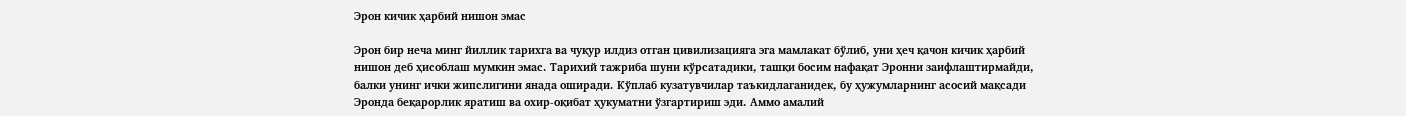Эрон кичик ҳарбий нишон эмас

Эрон бир неча минг йиллик тарихга ва чуқур илдиз отган цивилизацияга эга мамлакат бўлиб, уни ҳеч қачон кичик ҳарбий нишон деб ҳисоблаш мумкин эмас. Тарихий тажриба шуни кўрсатадики, ташқи босим нафақат Эронни заифлаштирмайди, балки унинг ички жипслигини янада оширади. Кўплаб кузатувчилар таъкидлаганидек, бу ҳужумларнинг асосий мақсади Эронда беқарорлик яратиш ва охир-оқибат ҳукуматни ўзгартириш эди. Аммо амалий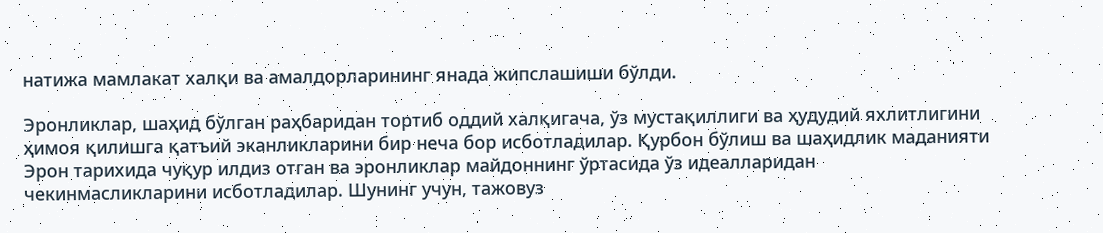натижа мамлакат халқи ва амалдорларининг янада жипслашиши бўлди.

Эронликлар, шаҳид бўлган раҳбаридан тортиб оддий халқигача, ўз мустақиллиги ва ҳудудий яхлитлигини ҳимоя қилишга қатъий эканликларини бир неча бор исботладилар. Қурбон бўлиш ва шаҳидлик маданияти Эрон тарихида чуқур илдиз отган ва эронликлар майдоннинг ўртасида ўз идеалларидан чекинмасликларини исботладилар. Шунинг учун, тажовуз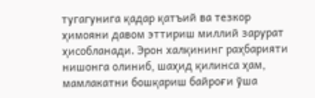тугагунига қадар қатъий ва тезкор ҳимояни давом эттириш миллий зарурат ҳисобланади. Эрон халқининг раҳбарияти нишонга олиниб, шаҳид қилинса ҳам, мамлакатни бошқариш байроғи ўша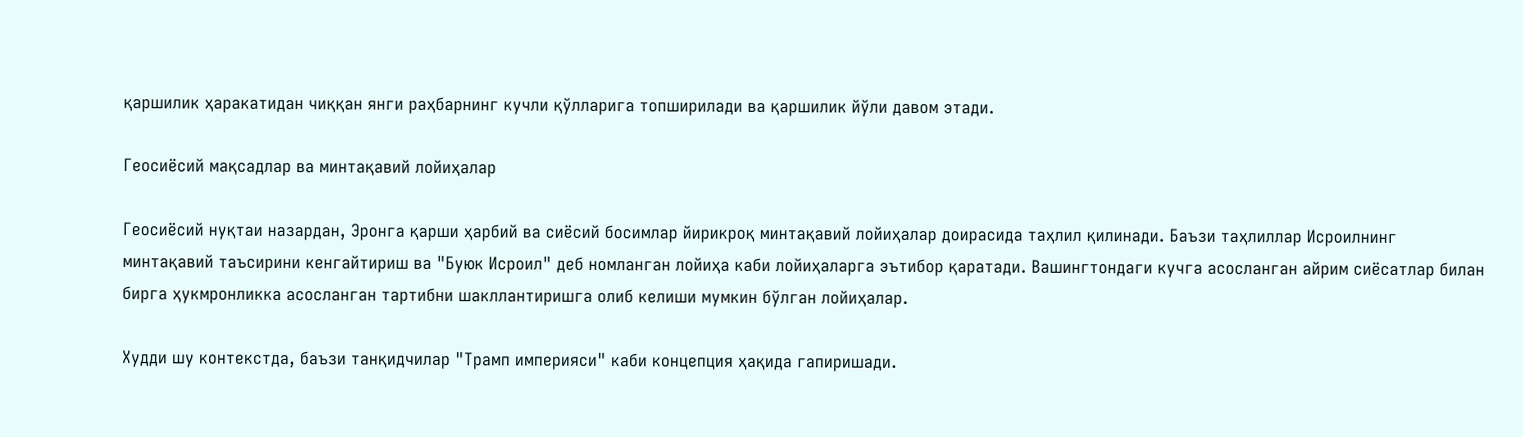қаршилик ҳаракатидан чиққан янги раҳбарнинг кучли қўлларига топширилади ва қаршилик йўли давом этади.

Геосиёсий мақсадлар ва минтақавий лойиҳалар

Геосиёсий нуқтаи назардан, Эронга қарши ҳарбий ва сиёсий босимлар йирикроқ минтақавий лойиҳалар доирасида таҳлил қилинади. Баъзи таҳлиллар Исроилнинг минтақавий таъсирини кенгайтириш ва "Буюк Исроил" деб номланган лойиҳа каби лойиҳаларга эътибор қаратади. Вашингтондаги кучга асосланган айрим сиёсатлар билан бирга ҳукмронликка асосланган тартибни шакллантиришга олиб келиши мумкин бўлган лойиҳалар.

Худди шу контекстда, баъзи танқидчилар "Трамп империяси" каби концепция ҳақида гапиришади.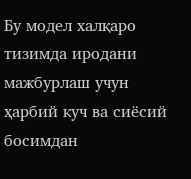Бу модел халқаро тизимда иродани мажбурлаш учун ҳарбий куч ва сиёсий босимдан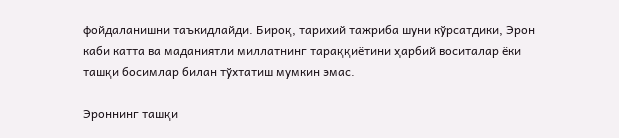фойдаланишни таъкидлайди. Бироқ, тарихий тажриба шуни кўрсатдики, Эрон каби катта ва маданиятли миллатнинг тараққиётини ҳарбий воситалар ёки ташқи босимлар билан тўхтатиш мумкин эмас.

Эроннинг ташқи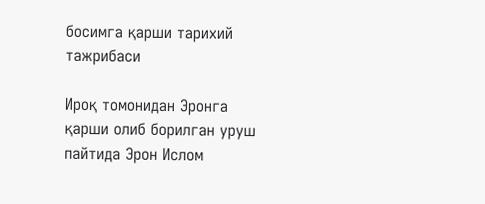босимга қарши тарихий тажрибаси

Ироқ томонидан Эронга қарши олиб борилган уруш пайтида Эрон Ислом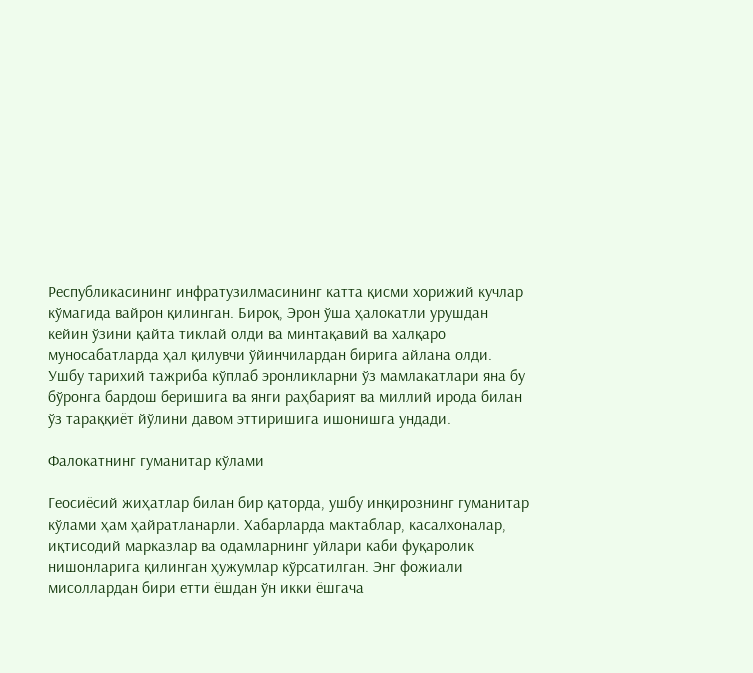Республикасининг инфратузилмасининг катта қисми хорижий кучлар кўмагида вайрон қилинган. Бироқ, Эрон ўша ҳалокатли урушдан кейин ўзини қайта тиклай олди ва минтақавий ва халқаро муносабатларда ҳал қилувчи ўйинчилардан бирига айлана олди. Ушбу тарихий тажриба кўплаб эронликларни ўз мамлакатлари яна бу бўронга бардош беришига ва янги раҳбарият ва миллий ирода билан ўз тараққиёт йўлини давом эттиришига ишонишга ундади.

Фалокатнинг гуманитар кўлами

Геосиёсий жиҳатлар билан бир қаторда, ушбу инқирознинг гуманитар кўлами ҳам ҳайратланарли. Хабарларда мактаблар, касалхоналар, иқтисодий марказлар ва одамларнинг уйлари каби фуқаролик нишонларига қилинган ҳужумлар кўрсатилган. Энг фожиали мисоллардан бири етти ёшдан ўн икки ёшгача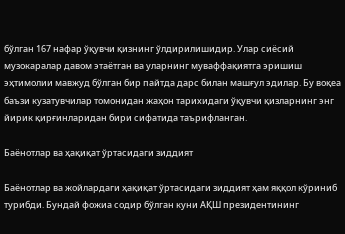бўлган 167 нафар ўқувчи қизнинг ўлдирилишидир. Улар сиёсий музокаралар давом этаётган ва уларнинг муваффақиятга эришиш эҳтимолии мавжуд бўлган бир пайтда дарс билан машғул эдилар. Бу воқеа баъзи кузатувчилар томонидан жаҳон тарихидаги ўқувчи қизларнинг энг йирик қирғинларидан бири сифатида таърифланган.

Баёнотлар ва ҳақиқат ўртасидаги зиддият

Баёнотлар ва жойлардаги ҳақиқат ўртасидаги зиддият ҳам яққол кўриниб турибди. Бундай фожиа содир бўлган куни АҚШ президентининг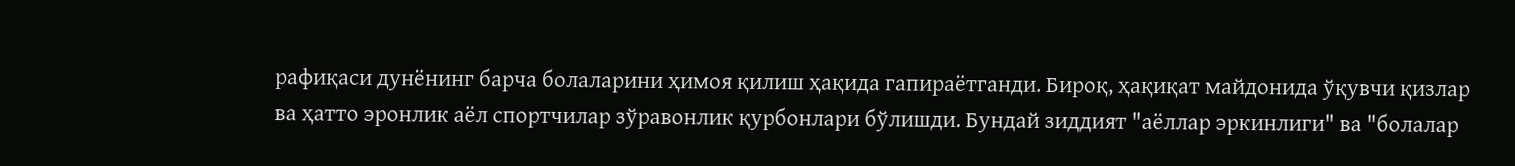рафиқаси дунёнинг барча болаларини ҳимоя қилиш ҳақида гапираётганди. Бироқ, ҳақиқат майдонида ўқувчи қизлар ва ҳатто эронлик аёл спортчилар зўравонлик қурбонлари бўлишди. Бундай зиддият "аёллар эркинлиги" ва "болалар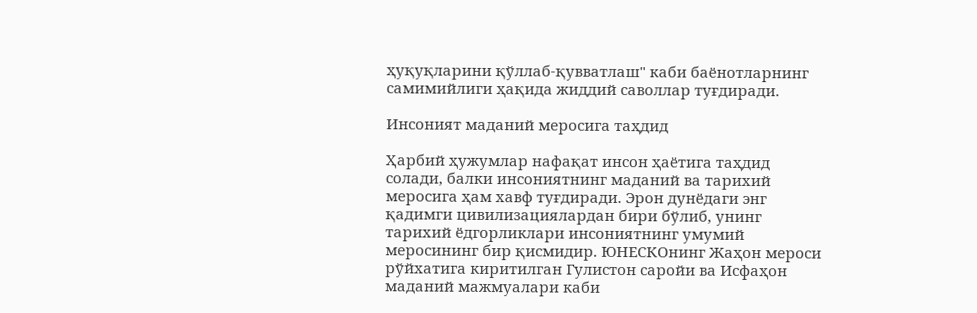ҳуқуқларини қўллаб-қувватлаш" каби баёнотларнинг самимийлиги ҳақида жиддий саволлар туғдиради.

Инсоният маданий меросига таҳдид

Ҳарбий ҳужумлар нафақат инсон ҳаётига таҳдид солади, балки инсониятнинг маданий ва тарихий меросига ҳам хавф туғдиради. Эрон дунёдаги энг қадимги цивилизациялардан бири бўлиб, унинг тарихий ёдгорликлари инсониятнинг умумий меросининг бир қисмидир. ЮНЕСКОнинг Жаҳон мероси рўйхатига киритилган Гулистон саройи ва Исфаҳон маданий мажмуалари каби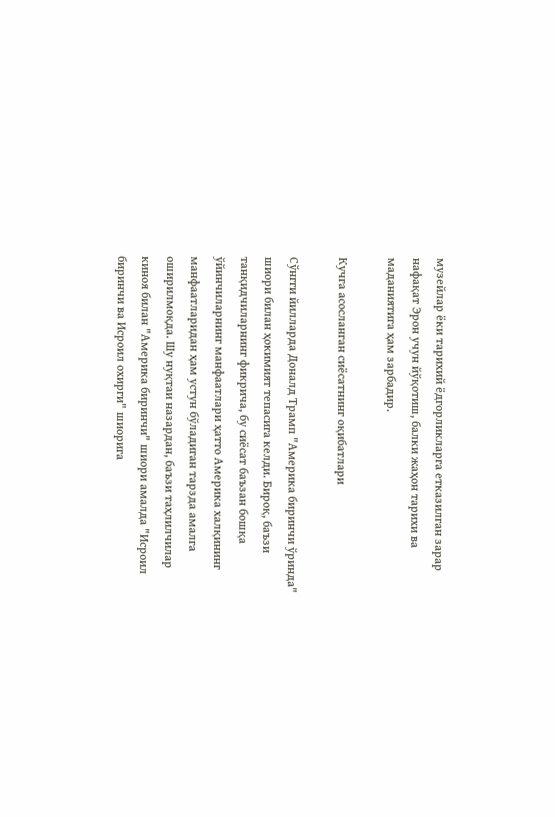музейлар ёки тарихий ёдгорликларга етказилган зарар нафақат Эрон учун йўқотиш, балки жаҳон тарихи ва маданиятига ҳам зарбадир.

Кучга асосланган сиёсатнинг оқибатлари

Сўнгги йилларда Доналд Трамп "Америка биринчи ўринда" шиори билан ҳокимият тепасига келди. Бироқ, баъзи танқидчиларнинг фикрича, бу сиёсат баъзан бошқа ўйинчиларнинг манфаатлари ҳатто Америка халқининг манфаатларидан ҳам устун бўладиган тарзда амалга оширилмоқда. Шу нуқтаи назардан, баъзи таҳлилчилар киноя билан "Америка биринчи" шиори амалда "Исроил биринчи ва Исроил охирги" шиорига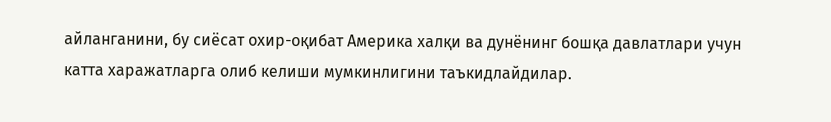айланганини, бу сиёсат охир-оқибат Америка халқи ва дунёнинг бошқа давлатлари учун катта харажатларга олиб келиши мумкинлигини таъкидлайдилар.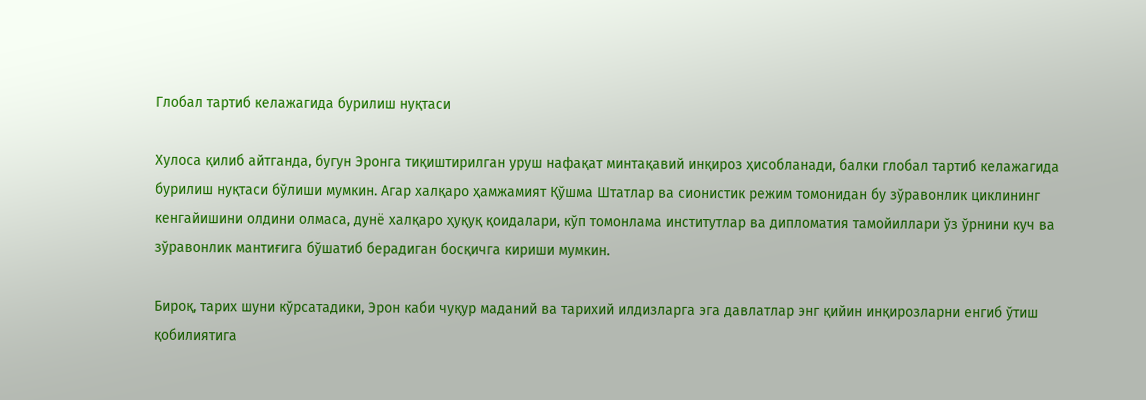Глобал тартиб келажагида бурилиш нуқтаси

Хулоса қилиб айтганда, бугун Эронга тиқиштирилган уруш нафақат минтақавий инқироз ҳисобланади, балки глобал тартиб келажагида бурилиш нуқтаси бўлиши мумкин. Агар халқаро ҳамжамият Қўшма Штатлар ва сионистик режим томонидан бу зўравонлик циклининг кенгайишини олдини олмаса, дунё халқаро ҳуқуқ қоидалари, кўп томонлама институтлар ва дипломатия тамойиллари ўз ўрнини куч ва зўравонлик мантиғига бўшатиб берадиган босқичга кириши мумкин.

Бироқ, тарих шуни кўрсатадики, Эрон каби чуқур маданий ва тарихий илдизларга эга давлатлар энг қийин инқирозларни енгиб ўтиш қобилиятига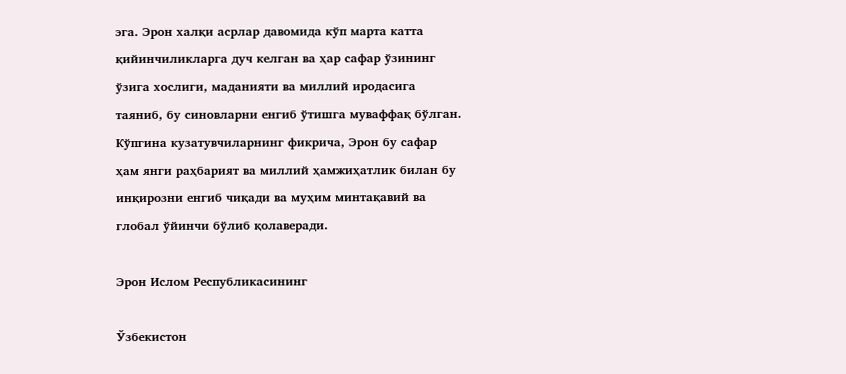эга. Эрон халқи асрлар давомида кўп марта катта қийинчиликларга дуч келган ва ҳар сафар ўзининг ўзига хослиги, маданияти ва миллий иродасига таяниб, бу синовларни енгиб ўтишга муваффақ бўлган. Кўпгина кузатувчиларнинг фикрича, Эрон бу сафар ҳам янги раҳбарият ва миллий ҳамжиҳатлик билан бу инқирозни енгиб чиқади ва муҳим минтақавий ва глобал ўйинчи бўлиб қолаверади.

Эрон Ислом Республикасининг

Ўзбекистон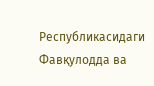Республикасидаги Фавқулодда ва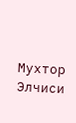Мухтор Элчиси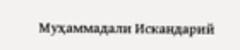Муҳаммадали Искандарий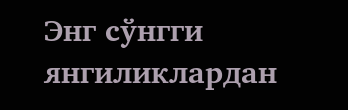Энг сўнгги янгиликлардан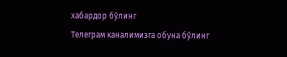хабардор бўлинг
Телеграм каналимизга обуна бўлинг